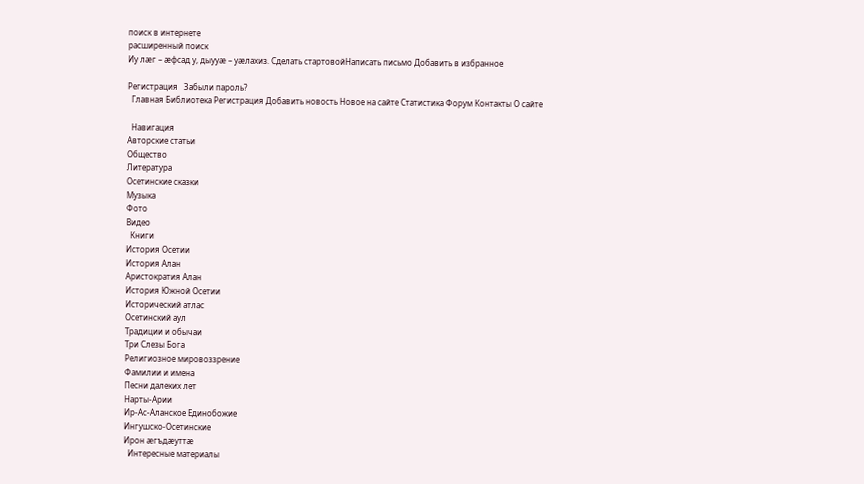поиск в интернете
расширенный поиск
Иу лæг – æфсад у, дыууæ – уæлахиз. Сделать стартовойНаписать письмо Добавить в избранное

Регистрация   Забыли пароль?
  Главная Библиотека Регистрация Добавить новость Новое на сайте Статистика Форум Контакты О сайте

  Навигация
Авторские статьи
Общество
Литература
Осетинские сказки
Музыка
Фото
Видео
  Книги
История Осетии
История Алан
Аристократия Алан
История Южной Осетии
Исторический атлас
Осетинский аул
Традиции и обычаи
Три Слезы Бога
Религиозное мировоззрение
Фамилии и имена
Песни далеких лет
Нарты-Арии
Ир-Ас-Аланское Единобожие
Ингушско-Осетинские
Ирон æгъдæуттæ
  Интересные материалы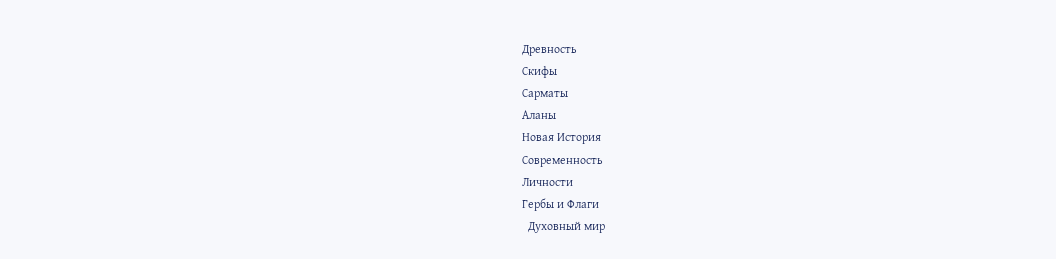Древность
Скифы
Сарматы
Аланы
Новая История
Современность
Личности
Гербы и Флаги
  Духовный мир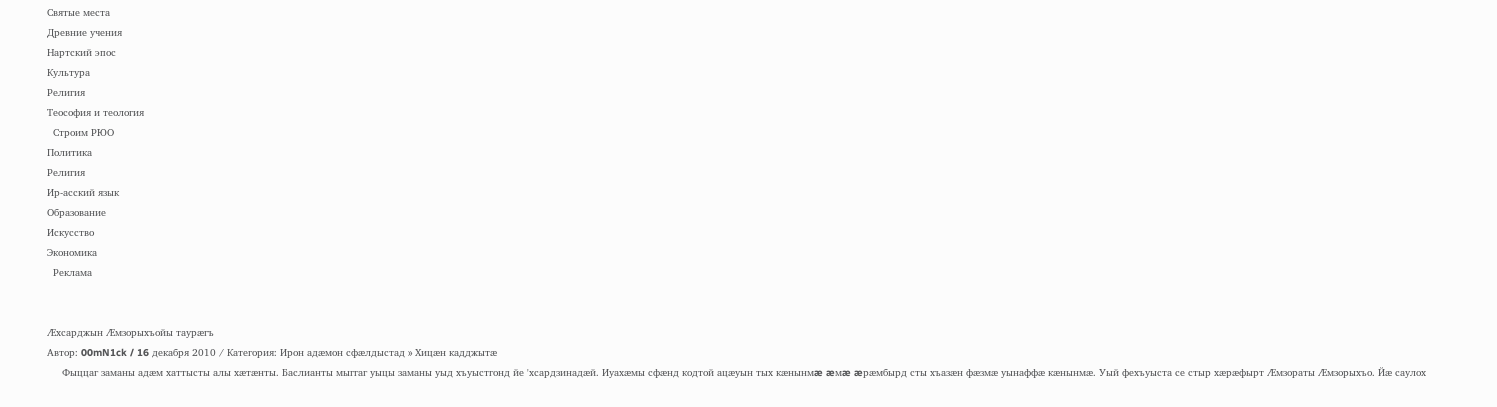Святые места
Древние учения
Нартский эпос
Культура
Религия
Теософия и теология
  Строим РЮО
Политика
Религия
Ир-асский язык
Образование
Искусство
Экономика
  Реклама


Æхсарджын Æмзорыхъойы таурæгъ
Автор: 00mN1ck / 16 декабря 2010 / Категория: Ирон адæмон сфæлдыстад » Хицæн кадджытæ
     Фыццаг заманы адæм хаттысты алы хæтæнты. Баслианты мыггаг уыцы заманы уыд хъуыстгонд йе 'хсардзинадæй. Иуахæмы сфæнд кодтой ацæуын тых кæнынмæ æмæ æрæмбырд сты хъазæн фæзмæ уынаффæ кæнынмæ. Уый фехъуыста се стыр хæрæфырт Æмзораты Æмзорыхъо. Йæ саулох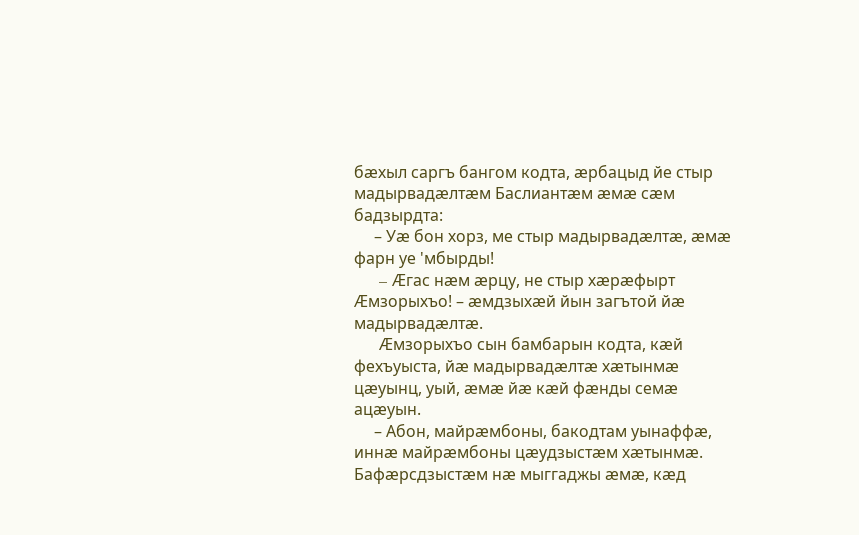бæхыл саргъ бангом кодта, æрбацыд йе стыр мадырвадæлтæм Баслиантæм æмæ сæм бадзырдта:
     – Уæ бон хорз, ме стыр мадырвадæлтæ, æмæ фарн уе 'мбырды!
     – Æгас нæм æрцу, не стыр хæрæфырт Æмзорыхъо! – æмдзыхæй йын загътой йæ мадырвадæлтæ.
     Æмзорыхъо сын бамбарын кодта, кæй фехъуыста, йæ мадырвадæлтæ хæтынмæ цæуынц, уый, æмæ йæ кæй фæнды семæ ацæуын.
     – Абон, майрæмбоны, бакодтам уынаффæ, иннæ майрæмбоны цæудзыстæм хæтынмæ. Бафæрсдзыстæм нæ мыггаджы æмæ, кæд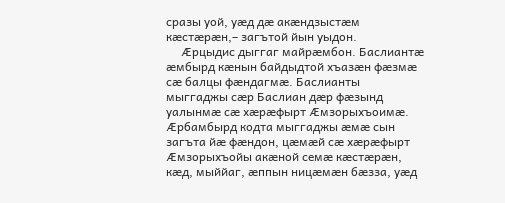сразы уой, уæд дæ акæндзыстæм кæстæрæн,– загътой йын уыдон.
     Æрцыдис дыггаг майрæмбон. Баслиантæ æмбырд кæнын байдыдтой хъазæн фæзмæ сæ балцы фæндагмæ. Баслианты мыггаджы сæр Баслиан дæр фæзынд уалынмæ сæ хæрæфырт Æмзорыхъоимæ. Æрбамбырд кодта мыггаджы æмæ сын загъта йæ фæндон, цæмæй сæ хæрæфырт Æмзорыхъойы акæной семæ кæстæрæн, кæд, мыййаг, æппын ницæмæн бæзза, уæд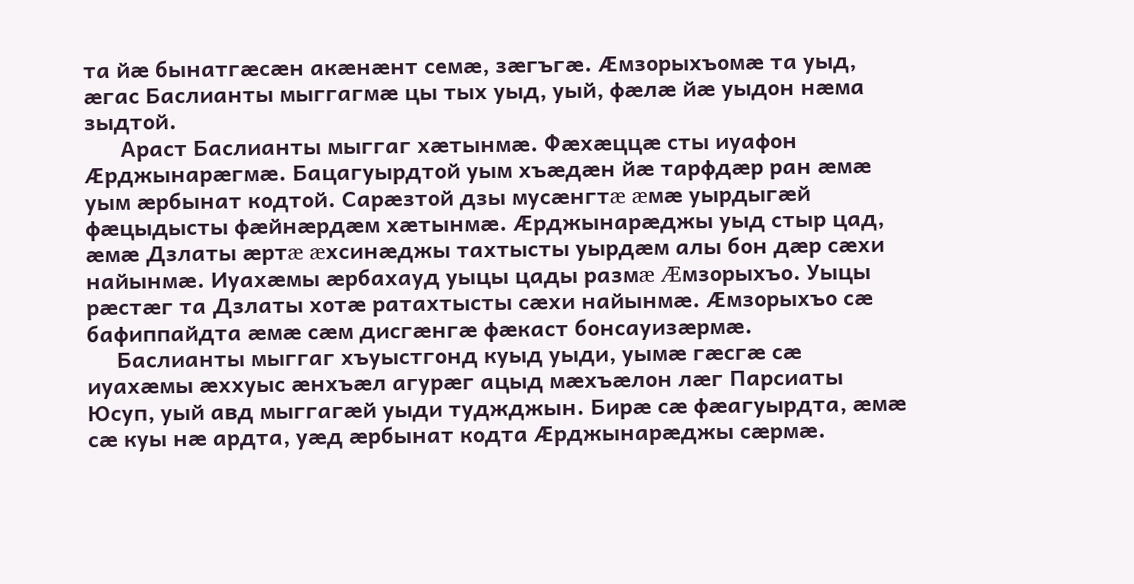та йæ бынатгæсæн акæнæнт семæ, зæгъгæ. Æмзорыхъомæ та уыд, æгас Баслианты мыггагмæ цы тых уыд, уый, фæлæ йæ уыдон нæма зыдтой.
      Араст Баслианты мыггаг хæтынмæ. Фæхæццæ сты иуафон Æрджынарæгмæ. Бацагуырдтой уым хъæдæн йæ тарфдæр ран æмæ уым æрбынат кодтой. Сарæзтой дзы мусæнгтæ æмæ уырдыгæй фæцыдысты фæйнæрдæм хæтынмæ. Æрджынарæджы уыд стыр цад, æмæ Дзлаты æртæ æхсинæджы тахтысты уырдæм алы бон дæр сæхи найынмæ. Иуахæмы æрбахауд уыцы цады размæ Æмзорыхъо. Уыцы рæстæг та Дзлаты хотæ ратахтысты сæхи найынмæ. Æмзорыхъо сæ бафиппайдта æмæ сæм дисгæнгæ фæкаст бонсауизæрмæ.
     Баслианты мыггаг хъуыстгонд куыд уыди, уымæ гæсгæ сæ иуахæмы æххуыс æнхъæл агурæг ацыд мæхъæлон лæг Парсиаты Юсуп, уый авд мыггагæй уыди туджджын. Бирæ сæ фæагуырдта, æмæ сæ куы нæ ардта, уæд æрбынат кодта Æрджынарæджы сæрмæ.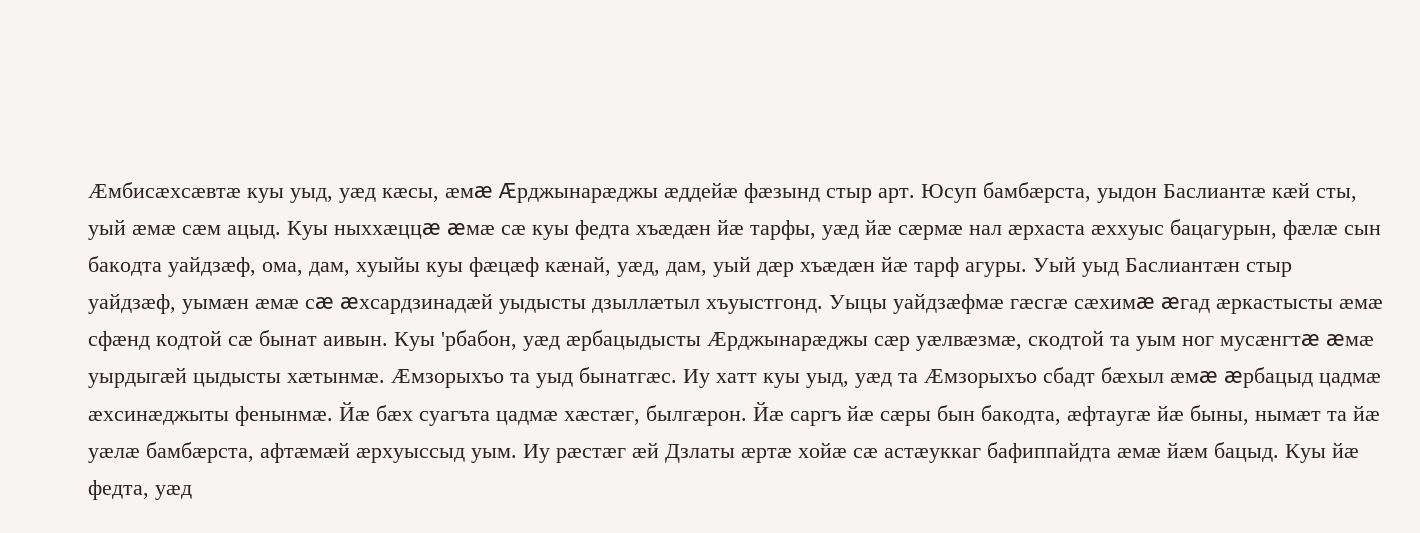Æмбисæхсæвтæ куы уыд, уæд кæсы, æмæ Æрджынарæджы æддейæ фæзынд стыр арт. Юсуп бамбæрста, уыдон Баслиантæ кæй сты, уый æмæ сæм ацыд. Куы ныххæццæ æмæ сæ куы федта хъæдæн йæ тарфы, уæд йæ сæрмæ нал æрхаста æххуыс бацагурын, фæлæ сын бакодта уайдзæф, ома, дам, хуыйы куы фæцæф кæнай, уæд, дам, уый дæр хъæдæн йæ тарф агуры. Уый уыд Баслиантæн стыр уайдзæф, уымæн æмæ сæ æхсардзинадæй уыдысты дзыллæтыл хъуыстгонд. Уыцы уайдзæфмæ гæсгæ сæхимæ æгад æркастысты æмæ сфæнд кодтой сæ бынат аивын. Куы 'рбабон, уæд æрбацыдысты Æрджынарæджы сæр уæлвæзмæ, скодтой та уым ног мусæнгтæ æмæ уырдыгæй цыдысты хæтынмæ. Æмзорыхъо та уыд бынатгæс. Иу хатт куы уыд, уæд та Æмзорыхъо сбадт бæхыл æмæ æрбацыд цадмæ æхсинæджыты фенынмæ. Йæ бæх суагъта цадмæ хæстæг, былгæрон. Йæ саргъ йæ сæры бын бакодта, æфтаугæ йæ быны, нымæт та йæ уæлæ бамбæрста, афтæмæй æрхуыссыд уым. Иу рæстæг æй Дзлаты æртæ хойæ сæ астæуккаг бафиппайдта æмæ йæм бацыд. Куы йæ федта, уæд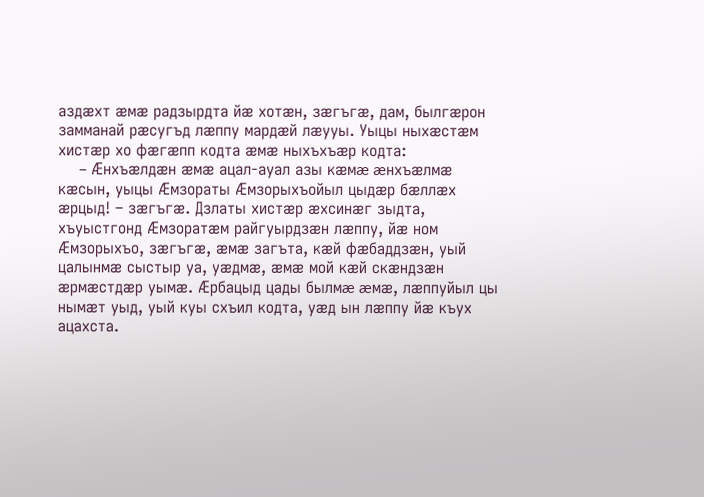аздæхт æмæ радзырдта йæ хотæн, зæгъгæ, дам, былгæрон замманай рæсугъд лæппу мардæй лæууы. Уыцы ныхæстæм хистæр хо фæгæпп кодта æмæ ныхъхъæр кодта:
     – Æнхъæлдæн æмæ ацал-ауал азы кæмæ æнхъæлмæ кæсын, уыцы Æмзораты Æмзорыхъойыл цыдæр бæллæх æрцыд! – зæгъгæ. Дзлаты хистæр æхсинæг зыдта, хъуыстгонд Æмзоратæм райгуырдзæн лæппу, йæ ном Æмзорыхъо, зæгъгæ, æмæ загъта, кæй фæбаддзæн, уый цалынмæ сыстыр уа, уæдмæ, æмæ мой кæй скæндзæн æрмæстдæр уымæ. Æрбацыд цады былмæ æмæ, лæппуйыл цы нымæт уыд, уый куы схъил кодта, уæд ын лæппу йæ къух ацахста.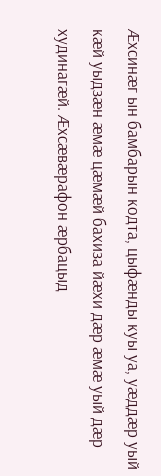Æхсинæг ын бамбарын кодта, цыфæнды куы уа, уæддæр уый кæй уыдзæн æмæ цæмæй бахиза йæхи дæр æмæ уый дæр худинагæй. Æхсæвæрафон æрбацыд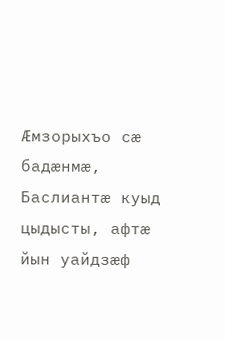Æмзорыхъо сæ бадæнмæ, Баслиантæ куыд цыдысты, афтæ йын уайдзæф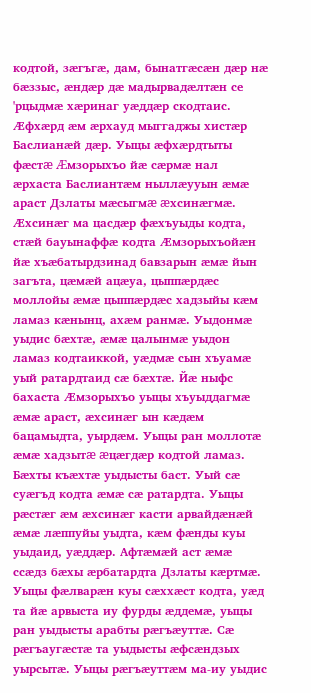кодтой, зæгъгæ, дам, бынатгæсæн дæр нæ бæззыс, æндæр дæ мадырвадæлтæн се 'рцыдмæ хæринаг уæддæр скодтаис. Æфхæрд æм æрхауд мыггаджы хистæр Баслианæй дæр. Уыцы æфхæрдтыты фæстæ Æмзорыхъо йæ сæрмæ нал æрхаста Баслиантæм ныллæууын æмæ араст Дзлаты мæсыгмæ æхсинæгмæ. Æхсинæг ма цасдæр фæхъуыды кодта, стæй бауынаффæ кодта Æмзорыхъойæн йæ хъæбатырдзинад бавзарын æмæ йын загъта, цæмæй ацæуа, цыппæрдæс моллойы æмæ цыппæрдæс хадзыйы кæм ламаз кæнынц, ахæм ранмæ. Уыдонмæ уыдис бæхтæ, æмæ цалынмæ уыдон ламаз кодтаиккой, уæдмæ сын хъуамæ уый ратардтаид сæ бæхтæ. Йæ ныфс бахаста Æмзорыхъо уыцы хъуыддагмæ æмæ араст, æхсинæг ын кæдæм бацамыдта, уырдæм. Уыцы ран моллотæ æмæ хадзытæ æцæгдæр кодтой ламаз. Бæхты къæхтæ уыдысты баст. Уый сæ суæгъд кодта æмæ сæ ратардта. Уыцы рæстæг æм æхсинæг касти арвайдæнæй æмæ лæппуйы уыдта, кæм фæнды куы уыдаид, уæддæр. Афтæмæй аст æмæ ссæдз бæхы æрбатардта Дзлаты кæртмæ. Уыцы фæлварæн куы сæххæст кодта, уæд та йæ арвыста иу фурды æддемæ, уыцы ран уыдысты арабты рæгъæуттæ. Сæ рæгъаугæстæ та уыдысты æфсæндзых уырсытæ. Уыцы рæгъæуттæм ма-иу уыдис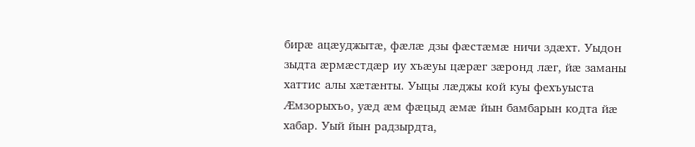бирæ ацæуджытæ, фæлæ дзы фæстæмæ ничи здæхт. Уыдон зыдта æрмæстдæр иу хъæуы цæрæг зæронд лæг, йæ заманы хаттис алы хæтæнты. Уыцы лæджы кой куы фехъуыста Æмзорыхъо, уæд æм фæцыд æмæ йын бамбарын кодта йæ хабар. Уый йын радзырдта,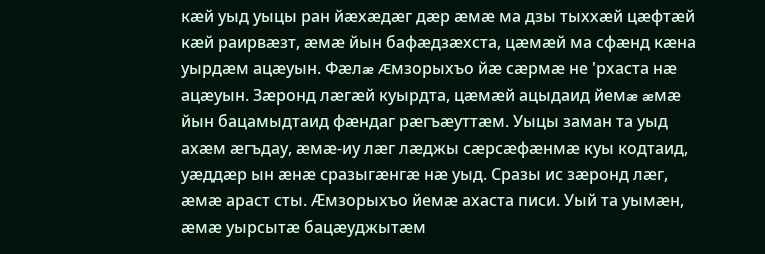кæй уыд уыцы ран йæхæдæг дæр æмæ ма дзы тыххæй цæфтæй кæй раирвæзт, æмæ йын бафæдзæхста, цæмæй ма сфæнд кæна уырдæм ацæуын. Фæлæ Æмзорыхъо йæ сæрмæ не 'рхаста нæ ацæуын. Зæронд лæгæй куырдта, цæмæй ацыдаид йемæ æмæ йын бацамыдтаид фæндаг рæгъæуттæм. Уыцы заман та уыд ахæм æгъдау, æмæ-иу лæг лæджы сæрсæфæнмæ куы кодтаид, уæддæр ын æнæ сразыгæнгæ нæ уыд. Сразы ис зæронд лæг, æмæ араст сты. Æмзорыхъо йемæ ахаста писи. Уый та уымæн, æмæ уырсытæ бацæуджытæм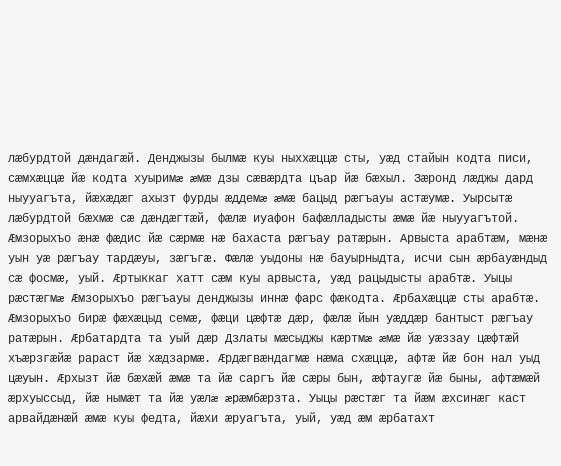лæбурдтой дæндагæй. Денджызы былмæ куы ныххæццæ сты, уæд стайын кодта писи, сæмхæццæ йæ кодта хуыримæ æмæ дзы сæвæрдта цъар йæ бæхыл. Зæронд лæджы дард ныууагъта, йæхæдæг ахызт фурды æддемæ æмæ бацыд рæгъауы астæумæ. Уырсытæ лæбурдтой бæхмæ сæ дæндæгтæй, фæлæ иуафон бафæлладысты æмæ йæ ныууагътой. Æмзорыхъо æнæ фæдис йæ сæрмæ нæ бахаста рæгъау ратæрын. Арвыста арабтæм, мæнæ уын уæ рæгъау тардæуы, зæгъгæ. Фæлæ уыдоны нæ бауырныдта, исчи сын æрбауæндыд сæ фосмæ, уый. Æртыккаг хатт сæм куы арвыста, уæд рацыдысты арабтæ. Уыцы рæстæгмæ Æмзорыхъо рæгъауы денджызы иннæ фарс фæкодта. Æрбахæццæ сты арабтæ. Æмзорыхъо бирæ фæхæцыд семæ, фæци цæфтæ дæр, фæлæ йын уæддæр бантыст рæгъау ратæрын. Æрбатардта та уый дæр Дзлаты мæсыджы кæртмæ æмæ йæ уæззау цæфтæй хъæрзгæйæ рараст йæ хæдзармæ. Æрдæгвæндагмæ нæма схæццæ, афтæ йæ бон нал уыд цæуын. Æрхызт йæ бæхæй æмæ та йæ саргъ йæ сæры бын, æфтаугæ йæ быны, афтæмæй æрхуыссыд, йæ нымæт та йæ уæлæ æрæмбæрзта. Уыцы рæстæг та йæм æхсинæг каст арвайдæнæй æмæ куы федта, йæхи æруагъта, уый, уæд æм æрбатахт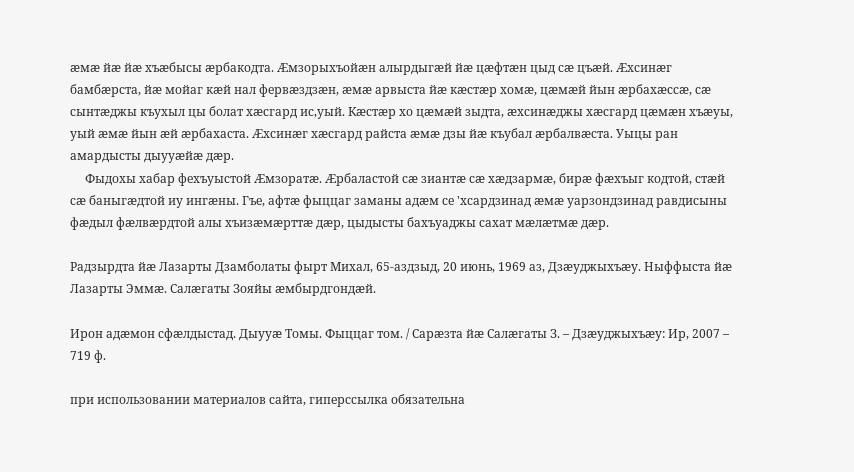æмæ йæ йæ хъæбысы æрбакодта. Æмзорыхъойæн алырдыгæй йæ цæфтæн цыд сæ цъæй. Æхсинæг бамбæрста, йæ мойаг кæй нал фервæздзæн, æмæ арвыста йæ кæстæр хомæ, цæмæй йын æрбахæссæ, сæ сынтæджы къухыл цы болат хæсгард ис,уый. Кæстæр хо цæмæй зыдта, æхсинæджы хæсгард цæмæн хъæуы, уый æмæ йын æй æрбахаста. Æхсинæг хæсгард райста æмæ дзы йæ къубал æрбалвæста. Уыцы ран амардысты дыууæйæ дæр.
     Фыдохы хабар фехъуыстой Æмзоратæ. Æрбаластой сæ зиантæ сæ хæдзармæ, бирæ фæхъыг кодтой, стæй сæ баныгæдтой иу ингæны. Гъе, афтæ фыццаг заманы адæм се 'хсардзинад æмæ уарзондзинад равдисыны фæдыл фæлвæрдтой алы хъизæмæрттæ дæр, цыдысты бахъуаджы сахат мæлæтмæ дæр.

Радзырдта йæ Лазарты Дзамболаты фырт Михал, 65-аздзыд, 20 июнь, 1969 аз, Дзæуджыхъæу. Ныффыста йæ Лазарты Эммæ. Салæгаты Зояйы æмбырдгондæй.

Ирон адæмон сфæлдыстад. Дыууæ Томы. Фыццаг том. / Сарæзта йæ Салæгаты З. – Дзæуджыхъæу: Ир, 2007 – 719 ф.

при использовании материалов сайта, гиперссылка обязательна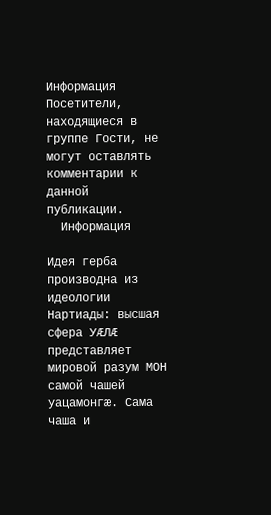Информация
Посетители, находящиеся в группе Гости, не могут оставлять комментарии к данной публикации.
  Информация

Идея герба производна из идеологии Нартиады: высшая сфера УÆЛÆ представляет мировой разум МОН самой чашей уацамонгæ. Сама чаша и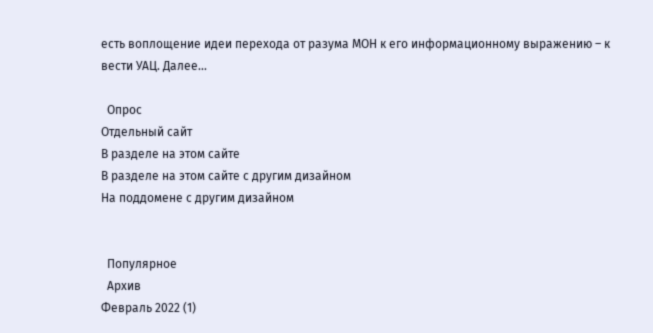есть воплощение идеи перехода от разума МОН к его информационному выражению – к вести УАЦ. Далее...

  Опрос
Отдельный сайт
В разделе на этом сайте
В разделе на этом сайте с другим дизайном
На поддомене с другим дизайном


  Популярное
  Архив
Февраль 2022 (1)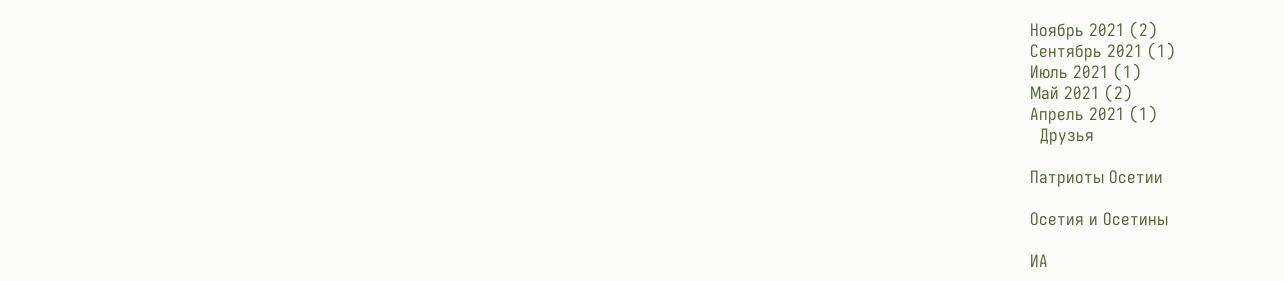Ноябрь 2021 (2)
Сентябрь 2021 (1)
Июль 2021 (1)
Май 2021 (2)
Апрель 2021 (1)
  Друзья

Патриоты Осетии

Осетия и Осетины

ИА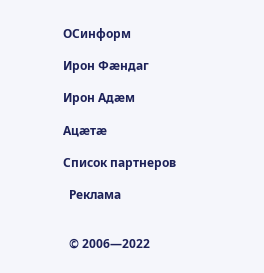ОСинформ

Ирон Фæндаг

Ирон Адæм

Ацæтæ

Список партнеров

  Реклама


  © 2006—2022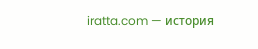iratta.com — история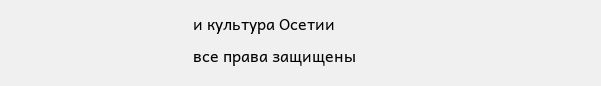и культура Осетии
все права защищены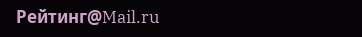Рейтинг@Mail.ru